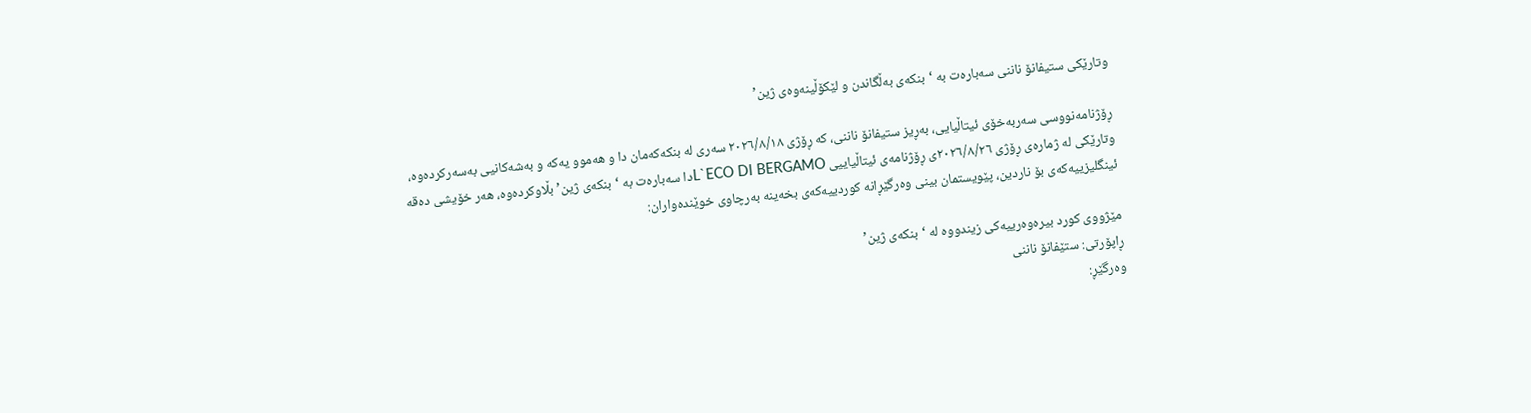وتارێکی ستیفانۆ ناننی سەبارەت بە ‘بنکەی بەڵگاندن و لێکۆڵینەوەی ژین’

ڕۆژنامەنووسی سەربەخۆی ئیتاڵیایی، بەڕیز ستیفانۆ ناننی، کە ڕۆژی ٢٠٢٦/٨/١٨ سەری لە بنکەکەمان دا و هەموو یەکە و بەشەکانیی بەسەرکردەوە، وتارێکی لە ژمارەی ڕۆژی ٢٠٢٦/٨/٢٦ی ڕۆژنامەی ئیتاڵیاییی L`ECO DI BERGAMOدا سەبارەت بە ‘بنکەی ژین’ بڵاوکردەوە، هەر خۆیشی دەقە ئینگلیزییەکەی بۆ ناردین، پێویستمان بینی وەرگێڕانە کوردییەکەی بخەینە بەرچاوی خوێندەواران:

مێژووی کورد بیرەوەرییەکی زیندووە لە ‘بنکەی ژین’
ڕاپۆرتی: ستێفانۆ ناننی
وەرگێڕ: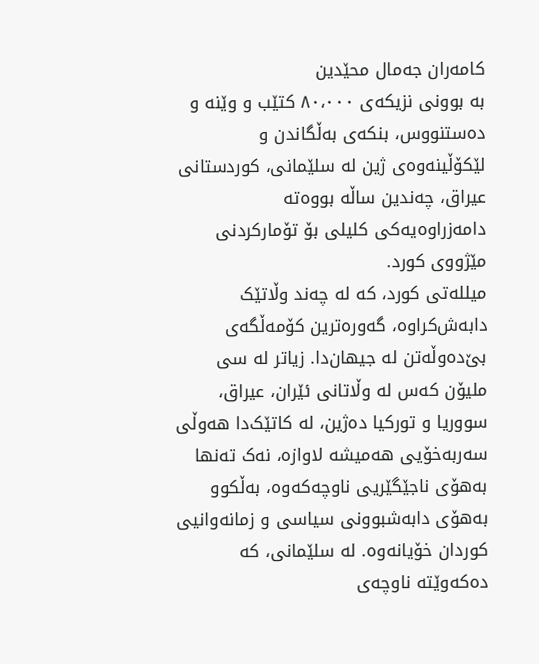کامەران جەمال محێدین
بە بوونی نزیکەی ٨٠،٠٠٠ کتێب و وێنە و دەستنووس، بنکەی بەڵگاندن و لێکۆڵینەوەی ژین لە سلێمانی، کوردستانی عیراق، چەندین ساڵە بووەتە دامەزراوەیەکی کلیلی بۆ تۆمارکردنی مێژووی کورد.
میللەتی کورد، کە لە چەند وڵاتێک دابەش‌کراوە، گەورەترین کۆمەڵگەی بێ‌دەوڵەتن لە جیهان‌دا. زیاتر لە سی ملیۆن کەس لە وڵاتانی ئێران، عیراق، سووریا و تورکیا دەژین، لە کاتێک‌دا هەوڵی سەربەخۆیی هەمیشە لاوازە، نەک تەنها بەهۆی ناجێگێریی ناوچەکەوە، بەڵکوو بەهۆی دابەشبوونی سیاسی و زمانەوانیی کوردان خۆیانەوە. لە سلێمانی، کە دەکەوێتە ناوچەی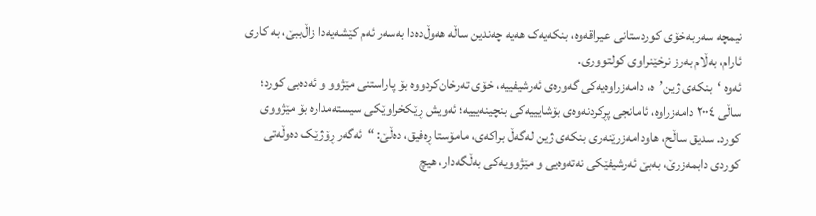نیمچە سەربەخۆی کوردستانی عیراقەوە، بنکەیەک هەیە چەندین ساڵە هەوڵ‌دەدا بەسەر ئەم کێشەیەدا زاڵ‌ببێ، بە کاری ئارام، بەڵام بەرز نرخێنراوی کولتووری.
ئەوە ‘بنکەی ژین’ە، دامەزراوەیەکی گەورەی ئەرشیفییە، خۆی تەرخان‌کردووە بۆ پاراستنی مێژوو و ئەدەبی کورد؛ ساڵی ٢٠٠٤ دامەزراوە، ئامانجی پڕکردنەوەی بۆشایییەکی بنچینەیییە؛ ئەویش ڕێکخراوێکی سیستەمدارە بۆ مێژووی کورد. سدیق ساڵح، هاودامەزرێنەری بنکەی ژین لەگەڵ براکەی، مامۆستا ڕەفیق، دەڵێ: “ئەگەر ڕۆژێک دەوڵەتی کوردی دابمەزرێ، بەبێ ئەرشیفێکی نەتەوەیی و مێژوویەکی بەڵگەدار، هیچ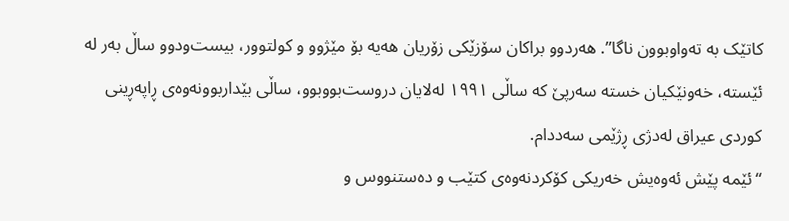کاتێک بە تەواوبوون ناگا”. هەردوو براکان سۆزێکی زۆریان هەیە بۆ مێژوو و کولتوور، بیست‌ودوو ساڵ بەر لە ئێستە، خەونێکیان خستە سەرپێ کە ساڵی ١٩٩١ لەلایان دروست‌بووبوو، ساڵی بێداربوونەوەی ڕاپەڕینی کوردی عیراق لەدژی ڕژێمی سەددام.
“ئێمە پێش ئەوەیش خەریکی کۆکردنەوەی کتێب و دەستنووس و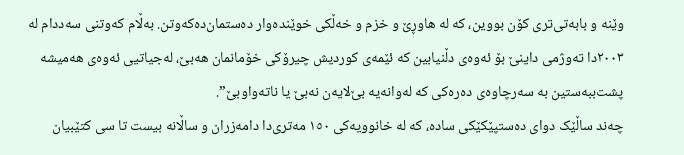وێنە و بابەتی‌تری کۆن بووین، کە لە هاوڕێ و خزم و خەڵکی خوێندەوار دەستمان‌دەکەوتن. بەڵام کەوتنی سەددام لە ٢٠٠٣دا تەوژمی داینێ بۆ ئەوەی دڵنیابین کە ئێمەی کوردیش چیرۆکی خۆمانمان هەبێ، لەجیاتیی ئەوەی هەمیشە پشت‌ببەستین بە سەرچاوەی دەرەکی کە لەوانەیە بێ‌لایەن نەبێ یا ناتەواوبێ”.
چەند ساڵێک دوای دەستپێکێکی سادە، کە لە خانوویەکی ١٥٠ مەتری‌دا دامەزران و ساڵانە بیست تا سی کتێبیان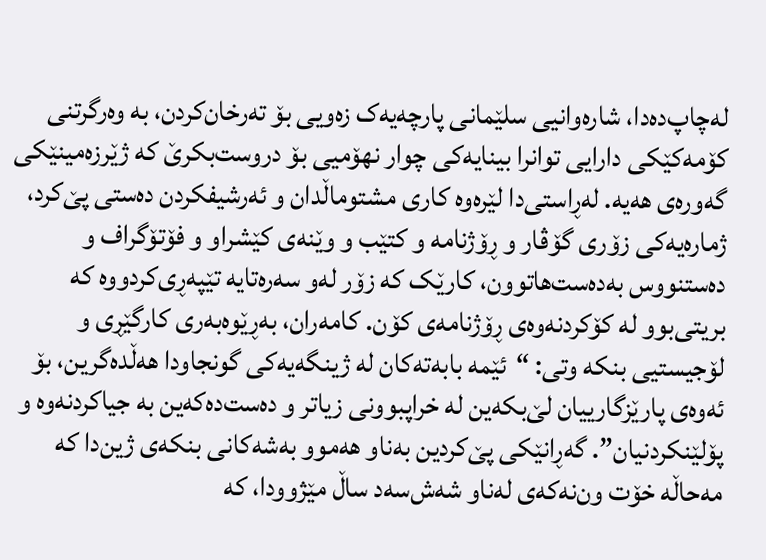لەچاپ‌دەدا، شارەوانیی سلێمانی پارچەیەک زەویی بۆ تەرخان‌کردن، بە وەرگرتنی کۆمەکێکی دارایی توانرا بینایەکی چوار نهۆمیی بۆ دروست‌بکرێ کە ژێرزەمینێکی گەورەی هەیە. لەڕاستی‌دا لێرەوە کاری مشتوماڵدان و ئەرشیفکردن دەستی پێ‌کرد، ژمارەیەکی زۆری گۆڤار و ڕۆژنامە و کتێب و وێنەی کێشراو و فۆتۆگراف و دەستنووس بەدەست‌هاتوون، کارێک کە زۆر لەو سەرەتایە تێپەڕی‌کردووە کە بریتی‌بوو لە کۆکردنەوەی ڕۆژنامەی کۆن. کامەران، بەڕێوەبەری کارگێڕی و لۆجیستیی بنکە وتی: “ئێمە بابەتەکان لە ژینگەیەکی گونجاودا هەڵدەگرین، بۆ ئەوەی پارێزگارییان لێ‌بکەین لە خراپبوونی زیاتر و دەست‌دەکەین بە جیاکردنەوە و پۆلێنکردنیان”. گەڕانێکی پێ‌کردین بەناو هەموو بەشەکانی بنکەی ژین‌دا کە مەحاڵە خۆت ون‌نەکەی لەناو شەش‌سەد ساڵ مێژوودا، کە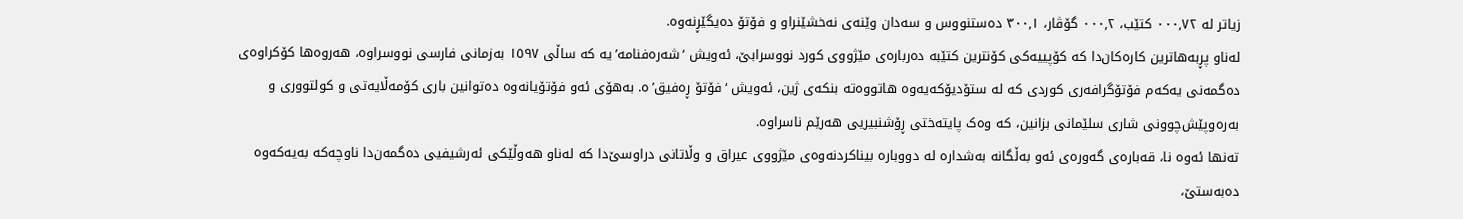زیاتر لە ٠٠٠,٧٢ کتێب، ٠٠٠,٢ گۆڤار، ٣٠٠,١ دەستنووس و سەدان وێنەی نەخشێنراو و فۆتۆ دەیگێڕنەوە.
لەناو پڕبەهاترین کارەکان‌دا کە کۆپییەکی کۆنترین کتێبە دەربارەی مێژووی کورد نووسرابێ، ئەویش ‘شەرەفنامە’یە کە ساڵی ١٥٩٧ بەزمانی فارسی نووسراوە، هەروەها کۆکراوەی دەگمەنی یەکەم فۆتۆگرافەری کوردی کە لە ستۆدیۆکەیەوە هاتووەتە بنکەی ژین، ئەویش ‘فۆتۆ ڕەفیق’ە. بەهۆی ئەو فۆتۆیانەوە دەتوانین باری کۆمەڵایەتی و کولتووری و بەرەوپێش‌چوونی شاری سلێمانی بزانین، کە وەک پایتەختی ڕۆشنبیریی هەرێم ناسراوە.
تەنها ئەوە نا، قەبارەی گەورەی ئەو بەڵگانە بەشدارە لە دووبارە بیناکردنەوەی مێژووی عیراق و وڵاتانی دراوسێ‌دا کە لەناو هەوڵێکی ئەرشیفیی دەگمەن‌دا ناوچەکە بەیەکەوە دەبەستێ،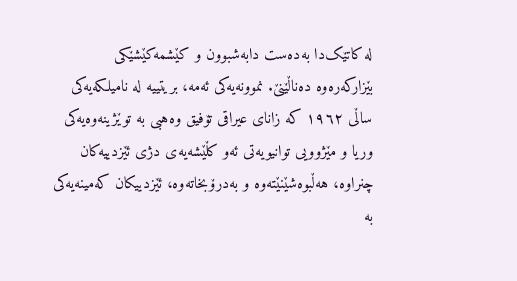لە کاتێک‌دا بەدەست دابەشبوون و کێشمەکێشێکی بێزارکەرەوە دەناڵێنێ. نموونەیەکی ئەمە، بریتییە لە نامیلکەیەکی ساڵی ١٩٦٢ کە زانای عیراقی تۆفیق وەهبی بە توێژینەوەیەکی وریا و مێژوویی توانیویەتی ئەو کڵێشەیەی دژی ئێزدییەکان چنراوە، هەڵبوەشێنێتەوە و بەدرۆبخاتەوە، ئێزدییکان کەمینەیەکی بە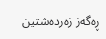ڕەگەز زەردەشتین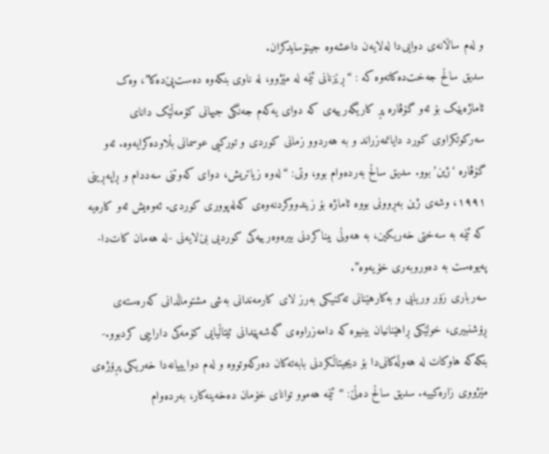و لەم ساڵانەی دوایی‌دا لەلایەن داعشەوە جینۆسایدکران.
سدیق ساڵح جەخت‌دەکاتەوە کە : “ڕێزنانی ئێمە لە مێژوو، لە ناوی بنکەوە دەست‌پێ‌دەکا”، وەک ئاماژەیێک بۆ ئەو گۆڤارە پڕ کاریگەرییەی کە دوای یەکەم جەنگی جیهانی کۆمەڵێک دانای سەرکوتکراوی کورد دایانمەزراند و بە هەردوو زمانی کوردی و تورکیی عوسمانی بڵاودەکرایەوە. ئەو گۆڤارە ‘ژین’ بوو. سدیق ساڵح بەردەوام بوو، وتی: “لەوە زیاتریش، دوای کەوتنی سەددام و ڕاپەڕینی ١٩٩١، وشەی ژین بەڕوونی بووە ئاماژە بۆ زیندووکردنەوەی کەلەپووری کوردی. ئەوەیش ئەو کارەیە کە ئێمە بە سەختی خەریکین، بە هەوڵی بیناکردنی بیرەوەرییەکی کوردیی بێ‌لایەنی -لە هەمان کات‌دا- پەیوەست بە دەوروبەری خۆیەوە”.
سەرباری زۆر وریایی و بەکارهێنانی تەکنیکی بەرز لای کارمەندانی بەشی مشتوماڵدانی کەرەستەی ڕۆشنبیری، خولێکی ڕاهێنانیان بینیوە کە دامەزراوەی گەشەپێدانی ئیتاڵیایی کۆمەکی داراییی کردبوو.- بنکەکە هاوکات لە هەوڵەکانی‌دا بۆ دیجیتاڵکردنی بابەتەکان دەرکەوتووە و لەم دوایییانەدا خەریکی پڕۆژەی مێژووی زارەکییە. سدیق ساڵح دەڵێ: “ئێمە هەموو توانای خۆمان دەخەینەکار، بەردەوام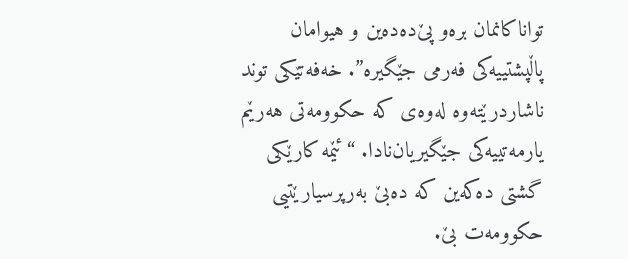تواناکانمان برەو پێ‌دەدەین و هیوامان پاڵپشتییەکی فەرمی جێگیرە”. خەفەتێکی توند ناشاردرێتەوە لەوەی کە حکوومەتی هەرێم یارمەتییەکی جێگیریان‌نادا. “ئێمە کارێکی گشتی دەکەین کە دەبێ بەرپرسیارێتیی حکوومەت بێ.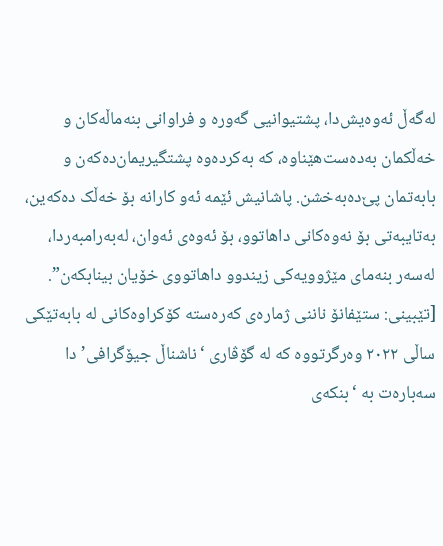لەگەڵ ئەوەیش‌دا، پشتیوانیی گەورە و فراوانی بنەماڵەکان و خەڵکمان بەدەست‌هێناوە، کە بەکردەوە پشتگیریمان‌دەکەن و بابەتمان پێ‌دەبەخشن. پاشانیش ئێمە ئەو کارانە بۆ خەڵک دەکەین، بەتایبەتی بۆ نەوەکانی داهاتوو، بۆ ئەوەی ئەوان، لەبەرامبەردا، لەسەر بنەمای مێژوویەکی زیندوو داهاتووی خۆیان بینابکەن”.
[تێبینی: ستێفانۆ ناننی ژمارەی کەرەستە کۆکراوەکانی لە بابەتێکی ساڵی ٢٠٢٢ وەرگرتووە کە لە گۆڤاری ‘ناشناڵ جیۆگرافی’دا سەبارەت بە ‘بنکەی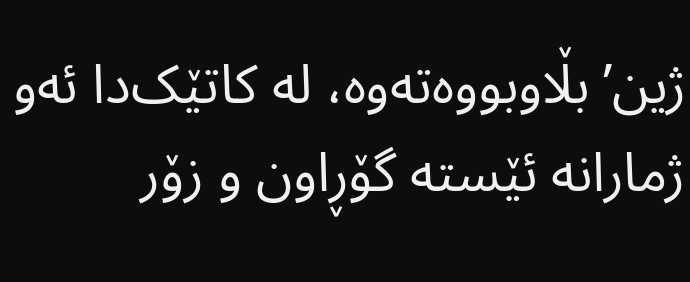ژین’ بڵاوبووەتەوە، لە کاتێک‌دا ئەو ژمارانە ئێستە گۆڕاون و زۆر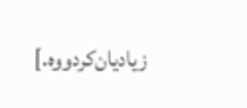زیادیان‌کردووە.]